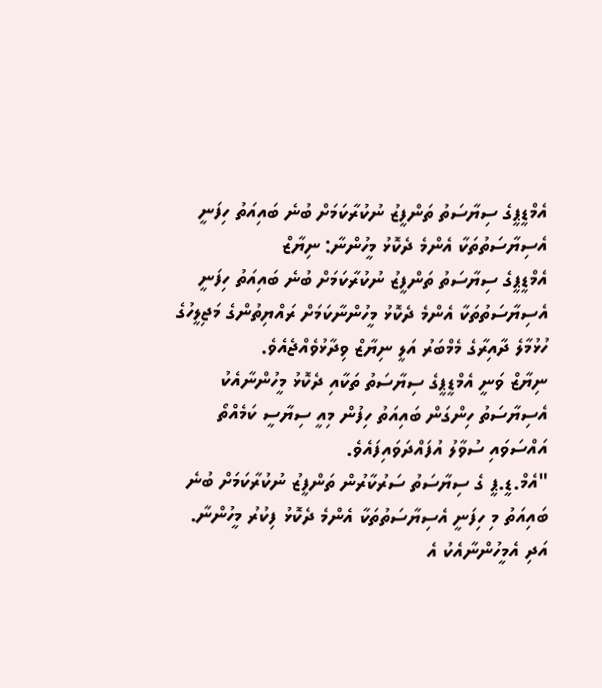އެމްޑީޕީގެ ސިޔާސަތު ތަންފީޒު ނުކުރާކަމަށް ބުނެ ބައިއަތު ހިފަނީ އެސިޔާސަތުތަކާ އެންމެ ދެކޮޅު މީހުންނާ: ނިޔާޒް
އެމްޑީޕީގެ ސިޔާސަތު ތަންފީޒު ނުކުރާކަމަށް ބުނެ ބައިއަތު ހިފަނީ އެސިޔާސަތުތަކާ އެންމެ ދެކޮޅު މީހުންނާކަމަށް ރައްޔިތުންގެ މަޖިލީހުގެ ހުޅުމާލެ ދާއިރާގެ މެމްބަރު އަލީ ނިޔާޒް ވިދާޅުވެއްޖެއެވެ.
ނިޔާޒް ވަނީ އެމްޑީޕީގެ ސިޔާސަތު ތަކާއި ދެކޮޅު މީހުންނާއެކު އެސިޔާސަތު ހިންގަން ބައިއަތު ހިފުން މިއީ ސިޔާސީ ކަމެއްތޯ އައްސަވައި ސުވާލު އުފައްދަވައިފައެވެ.
"އެމް.ޑީ.ޕީ ގެ ސިޔާސަތު ސަރުކާރުން ތަންފީޒު ނުކުރާކަމަށް ބުނެ ބައިއަތު މި ހިފަނީ އެސިޔާސަތުތަކާ އެންމެ ދެކޮޅު ފިކުރު މީހުންނާ. އަދި އެމީހުންނާއެކު އެ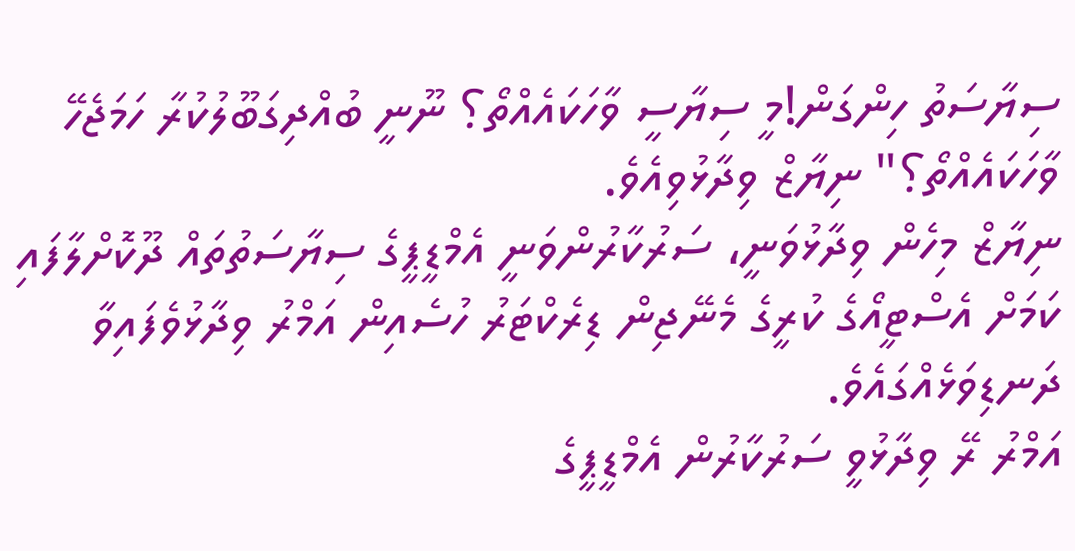ސިޔާސަތު ހިންގަން!މީ ސިޔާސީ ވާހަކައެއްތޯ؟ ނޫނީ ބުއްދިގަބޫލުކުރާ ހަމަޖެހޭ ވާހަކައެއްތޯ؟" ނިޔާޒް ވިދާޅުވިއެވެ.
ނިޔާޒް މިހެން ވިދާޅުވަނީ، ސަރުކާރުންވަނީ އެމްޑީޕީގެ ސިޔާސަތުތައް ދޫކޮށްލާފައި ކަމަށް އެސްޓީއޯގެ ކުރީގެ މެނޭޖިން ޑިރެކްޓަރު ހުސެއިން އަމްރު ވިދާޅުވެފައިވާ ދަނޑިވަޅެއްގައެވެ.
އަމްރު ރޭ ވިދާޅުވީ ސަރުކާރުން އެމްޑީޕީގެ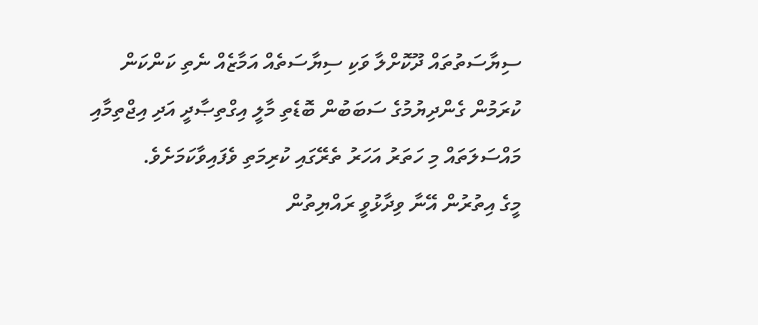ސިޔާސަތުތައް ދޫކޮށްލާ ވަކި ސިޔާސަތެއް އަމާޒެއް ނެތި ކަންކަން ކުރަމުން ގެންދިޔުމުގެ ސަބަބުން ބޮޑެތި މާލީ އިގްތިޞާދީ އަދި އިޖްތިމާއި މައްސަލަތައް މި ހަތަރު އަހަރު ތެރޭގައި ކުރިމަތި ވެފައިވާކަމަށެވެ.
މީގެ އިތުރުން އޭނާ ވިދާޅުވީ ރައްޔިތުން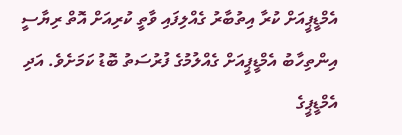އެމްޑީޕީއަށް ކުރާ އިތުބާރު ގެއްލިފައި ވާތީ ކުރިއަށް އޮތް ރިޔާސީ އިންތިހާބު އެމްޑީޕީއަށް ގެއްލުމުގެ ފުރުސަތު ބޮޑު ކަމަށެވެ. އަދި އެމްޑީޕީގެ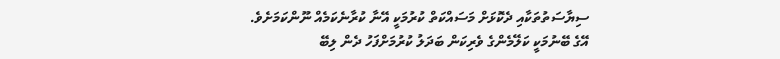ސިޔާސަތުތަކާއި ދެކޮޅަށް މަސައްކަތް ކުރުމަކީ އޭނާ ކުރާނެކަމެއް ނޫންކަމަށެވެ.
އޭގެ ބޭނުމަކީ ކަލޭމެންގެ ވެރިކަން ބަދަލު ކުރުމަށްފަހު ދެން ލިބޭ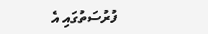ފުރުސަތުގައި އެ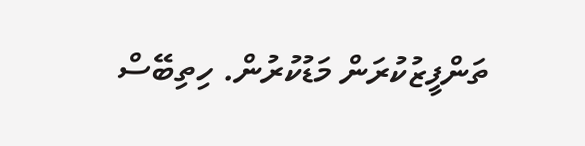ތަންފީޒުކުރަން މަޑުކުރުން. ހިތިބޭސް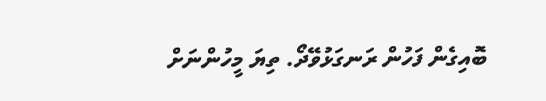ބޮއިގެން ފަހުން ރަނގަޅުވޭދޯ. ތިޔަ މީހުންނަށް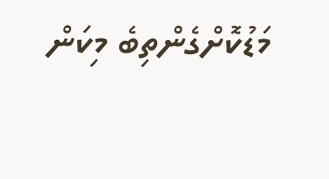މަޑުކޮށްގެންތިބެ މިކަން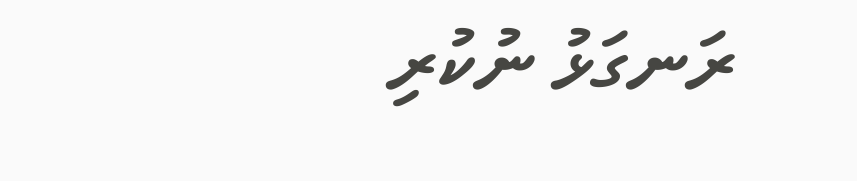ރަނގަޅު ނުކުރި